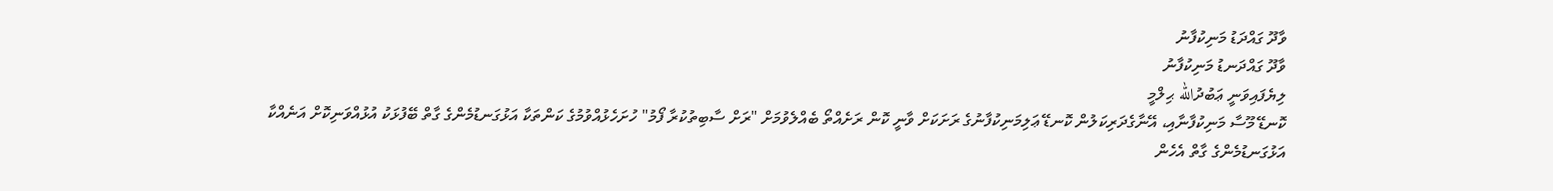ވާދޫ ގައްދަޑު މަނިކުފާނު
ވާދޫ ގައްދަނޑު މަނިކުފާނު
ލިޔެފައިވަނީ ޢަބުދުالله ޙިލްމީ
ކޮނޑޭ މޫސާ މަނިކުފާނާއި، އޭނާގެދަރިކަލުން ކޮނޑޭ ޢަލިމަނިކުފާނުގެ ރަށަކަށް ވާނީ ކޮން ރަށެއްތޯ ބެއްލެވުމަށް "ރަށް ސާބިތުކުރާ ފޯމު" ހުށަހެޅުއްވުމުގެ ކަންތަކާ އަޅުގަނޑުމެންގެ ގާތް ބޭފުޅަކު އުޅުއްވަނިކޮށް އަނެއްކާ އަޅުގަނޑުމެންގެ ގާތް އެހެން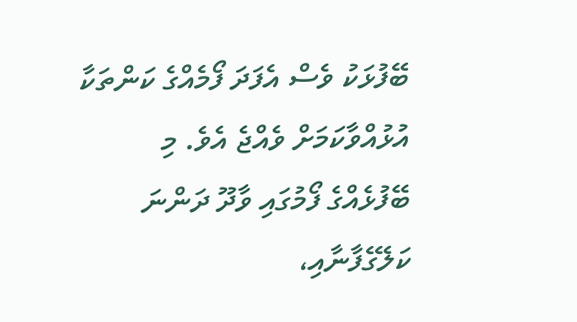ބޭފުޅަކު ވެސް އެފަދަ ފޯމެއްގެ ކަންތަކާ އުޅުއްވާކަމަށް ވެއްޖެ އެވެ. މި ބޭފުޅެއްގެ ފޯމުގައި ވާދޫ ދަންނަ ކަލޭގެފާނާއި،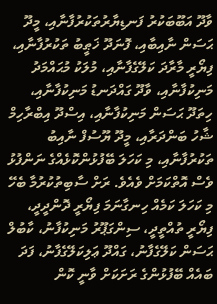ވާދޫ އަބޫބަކުރު ފަނޑިޔާރުތަކުރުފާނާއި، މީދޫ ޙަސަން ނާއިބާއި، ފޮނަދޫ ޚަޠީބު ތަކުރުފާނާއި، ފިޔޯރީ މާރާދަ ކަލޭގެފާނާއި، މުލަކު މުޙައްމަދު މަނިކުފާނާއި، ވާދޫ ގައްދަނޑު މަނިކުފާނާއި، ހިތަދޫ ޙަސަން މަނިކުފާނާއި، އިސްދޫ އިބްރާހިމް ޝާހު ބަންދަރާއި، މީދޫ ޔޫސުފް ނާއިބު ތަކުރުފާނާއި، މި ކަހަލަ ބޭފުޅުންކޮޅެއްގެ ނަންފުޅު ވެސް އޮތްކަމަށް ވެއެވެ. ރަށް ސާބިތުކުރުމާ ބެހޭ މި ކަހަލަ ކަމެއް ހިނގާނަމަ ފިޔޯރީ ދޮންދީދީ، ފިޔޯރީ ތުއްތީދީ، ސިންގަޕޫރު މަނިކުފާނު، ކާބުލް ޙަސަން ކަލޭގެފާނު، ގައްދޫ ޢަލިކަލޭގެފާނު، ފަދަ ބައެއް ބޭފުޅުންގެ ރަށަކަށް ވާނީ ކޮން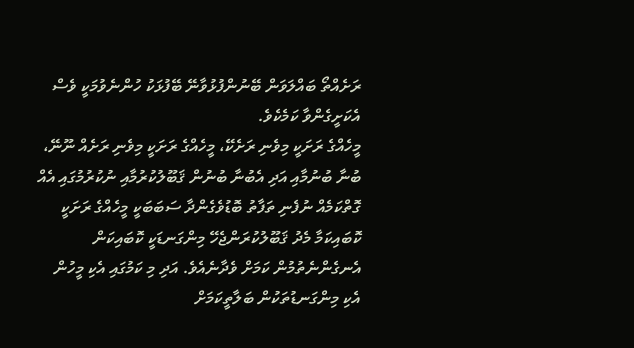ރަށެއްތޯ ބައްލަވަން ބޭނުންފުޅުވާނޭ ބޭފުޅަކު ހުންނެވުމަކީ ވެސް އެކަށީގެންވާ ކަމެކެވެ.
މީހެއްގެ ރަށަކީ މިވެނި ރަށެކޭ، މީހެއްގެ ރަށަކީ މިވެނި ރަށެއް ނޫނޭ، ބުނާ ބުނުމާއި އަދި އެބުނާ ބުނުން ޤަބޫލުކުރުމާއި ނުކުރުމުގައި އެއް ގޮތްކަމެއް ނުފެނި ތަފާތު ބޮޑުވެގެންދާ ސަބަބަކީ މީހެއްގެ ރަށަކީ ކޮބައިކަމާ މެދު ޤަބޫލުކުރަންޖެހޭ މިންގަނޑަކީ ކޮބައިކަން އެނގެންނެތުމުން ކަމަށް ވެދާނެއެވެ. އަދި މި ކަމުގައި އެކި މީހުން އެކި މިންގަނޑުތަކުން ބަލާތީކަމަށް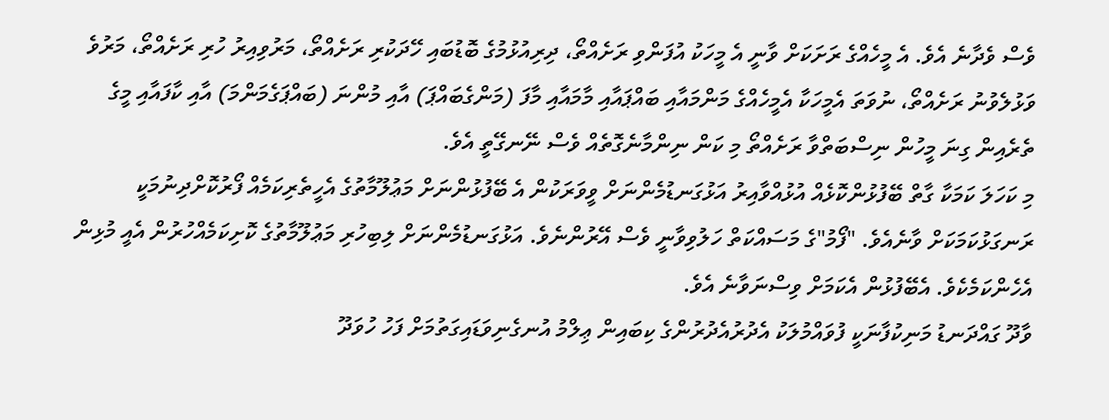ވެސް ވެދާނެ އެވެ. އެ މީހެއްގެ ރަށަކަށް ވާނީ އެ މީހަކު އުފަންވި ރަށެއްތޯ، ދިރިއުޅުމުގެ ބޮޑުބައި ހޭދަކުރި ރަށެއްތޯ، މަރުވިއިރު ހުރި ރަށެއްތޯ، މަރުވެ ވަޅުލެވުނު ރަށެއްތޯ، ނުވަތަ އެމީހަކާ އެމީހެއްގެ މަންމައާއި ބައްޕައާއި މާމައާއި މާފަ (މަންގެބައްޕަ) އާއި މުންނަ (ބައްޕަގެމަންމަ) އާއި ކާފައާއި މީގެ ތެރެއިން ގިނަ މީހުން ނިސްބަތްވާ ރަށެއްތޯ މި ކަން ނިންމާނެގޮތެއް ވެސް ނޭނގޭތީ އެވެ.
މި ކަހަލަ ކަމަކާ ގާތް ބޭފުޅުންކޮޅެއް އުޅުއްވާއިރު އަޅުގަނޑުމެންނަށް ވީވަރަކުން އެ ބޭފުޅުންނަށް މަޢުލޫމާތުގެ އެހީތެރިކަމެއް ފޯރުކޮށްދިނުމަކީ ރަނގަޅުކަމަކަށް ވާނެއެވެ. "ފޯމު"ގެ މަސައްކަތް ހަލުވިވާނީ ވެސް އޭރުންނެވެ. އަޅުގަނޑުމެންނަށް ލިބިހުރި މަޢުލޫމާތުގެ ކޮށިކަމެއްހުރުން އެއީ މުޅިން އެހެންކަމެކެވެ. އެބޭފުޅުން އެކަމަށް ވިސްނަވާނެ އެވެ.
ވާދޫ ގައްދަނޑު މަނިކުފާނަކީ ފުވައްމުލަކު އެދުރުއެދުރުންގެ ކިބައިން ޢިލްމު އުނގެނިވަޑައިގަތުމަށް ފަހު ހުވަދޫ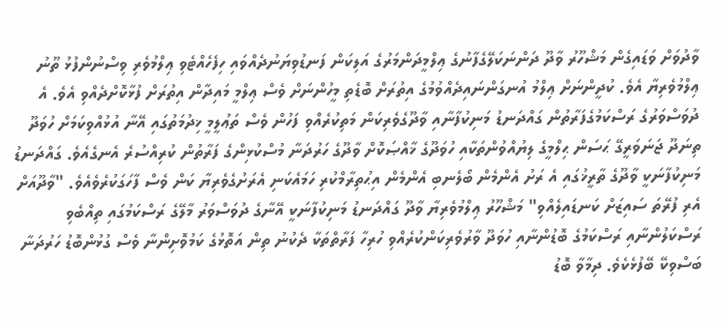ވާދުވަށް ވަޑައިގެން މަޝްހޫރު ވާދޫ ދަންނަކަލޭގެފާނުގެ ޢިލްމީދަންމަރުގެ އަލިކަން ފަނޑުވިޔަނުދެއްވައި ހިފެހެއްޓެވި ޢިލްމުވެރި ވިސްނުންފުޅު ތޫނު ޢިލްމުވެރިޔާ އެވެ. ކުދީންނަށް ޢިލްމު އުނގަންނައިދެއްވުމުގެ އިތުރަށް ބޮޑެތި މީހުންނަށް ވެސް ޢިލްމީ މައިދާން އިތުރަށް ފުޅާކޮށްދެއްވި އެވެ. އެ ދުވަސްވަރުގެ ރަސްކަމުގެފަރާތުން ގައްދަނޑު މަނިކުފާނާއި ވާދޫގެވެރިކަން މަތިކުރެއްވި ފަހުން ވެސް ތަޢުލީމީ ޚިދުމަތުގައި އޭނާ އުޅުއްވިކަމަށް ހުވަދޫ ތިނަދޫ ޖަނަވަރީގޭ ޙަސަން ޙިލްމީގެ ލިޔުއްވުންތަކާއި ހުވަދޫގެ ޚާއްޞަކޮށް ވާދޫގެ ހަރުދަނާ މުސްކުޅިންގެ ފަރާތުން ކުރިއްސުރެ އެނގެއެވެ. ގައްދަނޑު މަނިކުފާނަކީ ވާދޫގެ ތާރީޚުގައި އެ ރަށު އެންމެން ބޯލެނބި އެންމެން އިޙުތިރާމްކުރި ހަމައެކަނި އެރަށުގެވެރިޔާ ކަން ވެސް ފާހަގަކުރެވެއެވެ. "ވާދޫއަށް އެރި ފުރޭތަ ސައިޒަށް ކަނޑައިލެއްވި" މަޝްހޫރު ޢިލްމުވެރިޔާ ވާދޫ ގައްދަނޑު މަނިކުފާނަކީ އޭނާގެ ދުވަސްވަރު މާލޭގެ ރަސްކަމުގައި ތިއްބެވި ރަސްކަލުންނާއި ރަސްކަމުގެ ބޮޑުންނާއި ހުވަދޫ ވާރުވެރިކަންކުރެއްވި ހުރިހާ ފަރާތްތަކާ ދެކުނު ތިން އަތޮޅުގެ ކަމުވޮށިންނާ ވެސް ގުޅުންބޮޑު ހަރުދަނާ ބަސްވިކޭ ބޭފުޅެކެވެ. ދިމާވާ ބޮޑު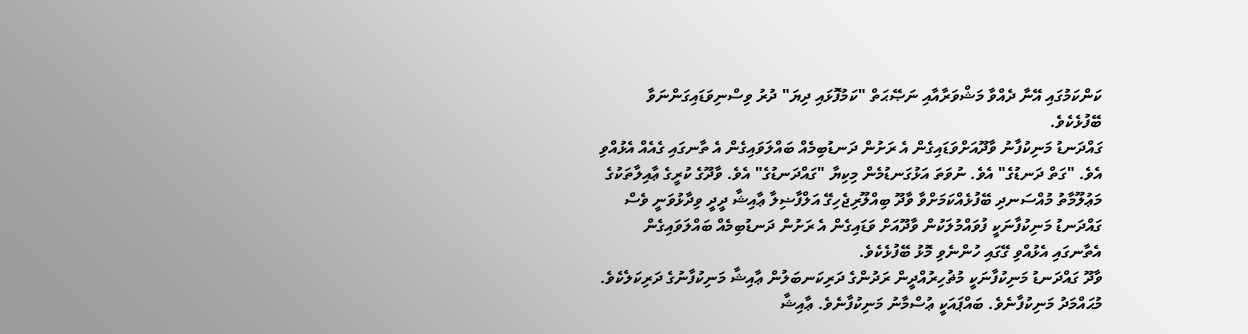ކަންކަމުގައި އޭނާ ދެއްވާ މަޝްވަރާއާއި ނަޞޭޙަތް "ކަމުފޮޅައި ދިޔަ" ދުރު ވިސްނިވަޑައިގަންނަވާ ބޭފުޅެކެވެ.
ގައްދަނޑު މަނިކުފާނު ވާދޫއަށްވަޑައިގެން އެ ރަށުން ދަނޑުބިމެއް ބައްލަވައިގެން އެ ތާނގައި ގެއެއް އެޅުއްވި އެވެ. "ގަތް ދަނޑުގެ" އެވެ. ނުވަތަ އަޅުގަނޑުމެން މިކިޔާ "ގައްދަނޑުގެ" އެވެ. ވާދޫގެ ކުރީގެ ޢާއިލާތަކުގެ މަޢުލޫމާތު މުއްސަނދި ބޭފުޅެއްކަމަށްވާ ވާދޫ ބިއްލޫރިޖެހިގޭ އަލްފާޟިލާ ޢާއިޝާ ދީދީ ވިދާޅުވަނީ ވެސް ގައްދަނޑު މަނިކުފާނަކީ ފުވައްމުލަކުން ވާދޫއަށް ވަޑައިގެން އެ ރަށުން ދަނޑުބިމެއް ބައްލަވައިގެން އެތާނގައި އެޅުއްވި ގޭގައި ހުންނެވި މޮޅު ބޭފުޅެކެވެ.
ވާދޫ ގައްދަނޑު މަނިކުފާނަކީ މުޡުހިރުއްދީން ރަދުންގެ ދަރިކަނބަލުން ޢާއިޝާ މަނިކުފާނުގެ ދަރިކަލެކެވެ. މުޙައްމަދު މަނިކުފާނެވެ. ބައްޕައަކީ ޢުސްމާނު މަނިކުފާނެވެ. ޢާއިޝާ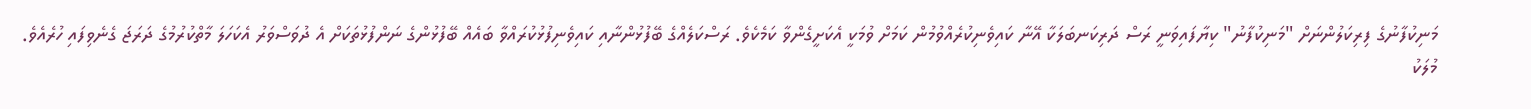މަނިކުފާނުގެ ފިރިކަލުންނަށް "މަނިކުފާނު" ކިޔާފައިވަނީ ރަސް ދަރިކަނބަލަކާ އޭނާ ކައިވެނިކުރެއްވުމުން ކަމަށް ވުމަކީ އެކަށީގެންވާ ކަމެކެވެ. ރަސްކަލެއްގެ ބޭފުޅުންނާއި ކައިވެނިފުޅުކުރައްވާ ބައެއް ބޭފުޅުންގެ ނަންފުޅުތަކަށް އެ ދުވަސްވަރު އެކަހަލަ މާތްކުރުމުގެ ދަރަޖަ ގެނެވިފައި ހުރެއެވެ.
މުލަކު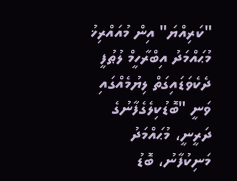"ކަރިއްޔަ" އިން މުއައްރިޚު މުޙައްމަދު އިބްރާހީމް ލުޠުފީ ދެކެވަޑައިގަތް ލިޔުމެއްގައި ވަނީ "ބޮޑުކިލެގެފާނުގެ ދަރީނީ، މުޙައްމަދު މަނިކުފާނު، ބޮޑު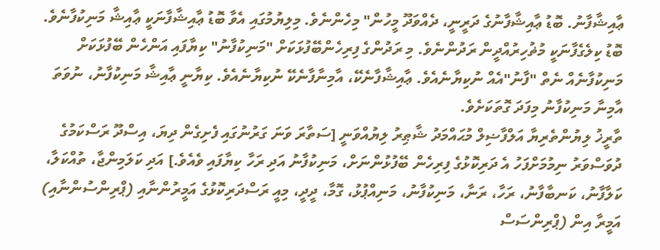ޢާއިޝާފާނު. ބޮޑު ޢާއިޝާފާނުގެ ދަރީނީ، ދެއްވަދޫ މީހުން" މިހެންނެވެ. މިލިޔުމުގައި އެވާ ބޮޑު ޢާއިޝާފާނަކީ ޢާއިޝާ މަނިކުފާނެވެ. ބޮޑު ކިލެގެފާނަކީ މުޡުހިރުއްދީން ރަދުންނެވެ. މި ރަދުންގެ ފިރިހެންބޭފުޅަކަށް "މަނިކުފާނު" ކިޔާފައި އަންހެން ބޭފުޅަކަށް މަނިކުފާނެއް ނެތް "ފާނު"އެއް ނުކިޔާނެއެވެ. ޢާއިޝާފާނެކޭ، އާމިނާފާނެކޭ ނުކިޔާނެއެވެ. ކިޔާނީ ޢާއިޝާ މަނިކުފާނު، ނުވަތަ އާމިނާ މަނިކުފާނު މިފަދަ ގޮތަކަށެވެ.
ތާރީޚު ލިޔުންތެރިޔާ އަލްފާޟިލް މުޙައްމަދު ޝާޠިރު ލިޔުއްވަނީ [ސަތާރަ ވަނަ ގަރުނުގައި ފެށިގެން ދިޔަ، އިސްދޫ ރަސްކަމުގެ ދުވަސްވަރު ނިމުމަށްފަހު އެ ދަރިކޮޅުގެ ފިރިހެން ބޭފުޅުންނަށް، މަނިކުފާނު އަދި ރަހާ ކިޔާފައި ވެއެވެ.] އަދި ކަލަމިންޖާ، ތުއްކަލާ، ކަލާފާނު، ކަނބާފާނު، ރަހާ، ރަނާ، މަނިކުފާނު، މަނިއްޕުޅު، ގޮމާ، ދީދީ، މިއީ ރަސްދަރިކޮޅުގެ އަމީރުންނާއި (ޕްރިންސުންނާއި) އަމީރާ އިން (ޕްރިންސަސް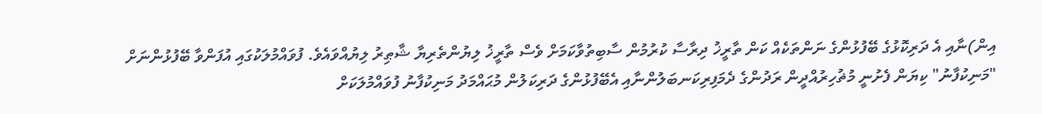އިން)ނާއި އެ ދަރިކޮޅުގެ ބޭފުޅުންގެ ނަންތަކެއް ކަން ތާރީޚު ދިރާސާ ކުރުމުން ސާބިތުވާކަމަށް ވެސް ތާރީޚު ލިޔުންތެރިޔާ ޝާޠިރު ލިޔުއްވައެވެ. ފުވައްމުލަކުގައި އުފަންވާ ބޭފުޅުންނަށް "މަނިކުފާނު" ކިޔަން ފެށުނީ މުޡުހިރުއްދީން ރަދުންގެ ދެމަފިރިކަނބަލުންނާއި އެބޭފުޅުންގެ ދަރިކަލުން މުޙައްމަދު މަނިކުފާނު ފުވައްމުލަކަށް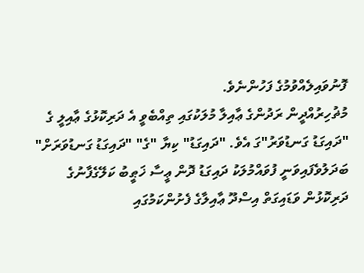ފޮނުވައިލެއްވުމުގެ ފަހުންނެވެ.
މުޡުހިރުއްދީން ރަދުންގެ ޢާއިލާ މުލަކުގައި ތިއްބެވީ އެ ދަރިކޮޅުގެ ޢާއިލީ ގެ "ދައިގަޑު ގަނޑުވަރު"ގަ އެވެ. "ދައިގަޑު" ކިޔާ "ގެ" "ދައިގަޑު ގަނޑުވަރަށް" ބަދަލުވެފައިވަނީ ފުވައްމުލަކު ދައިގަޑު ދޮން ޢީސާ ޚަޠީބު ކަލޭގެފާނުގެ ދަރިކޮޅުން ވަޑައިގަތް އިސްދޫ ޢާއިލާގެ ފެށުންކަމުގައި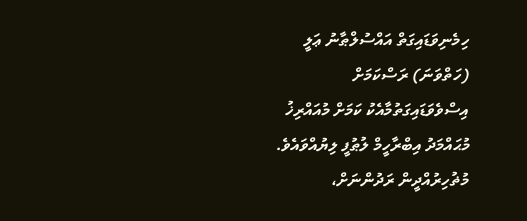ހިމެނިވަޑައިގަތް އައްސުލްޠާނު ޢަލީ (ހަތްވަނަ) ރަސްކަމަށް އިސްވެވަޑައިގަތުމާއެކު ކަމަށް މުއައްރިޚު މުޙައްމަދު އިބްރާހީމް ލުޠުފީ ލިޔުއްވައެވެ.
މުޡުހިރުއްދީން ރަދުންނަށް،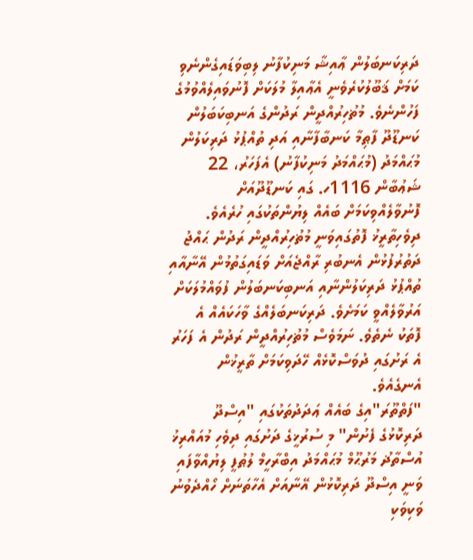ދަރިކަނބަލުން ޢާއިޝާ މަނިކުފާނު ލިބިވަޑައިގެންނެވި ކަމަށް ޤަބޫލުކުރެވެނީ އެޢާއިލާ މުލަކަށް ފޮނުވައިލެއްވުމުގެ ފަހުންނެވެ. މުޡުހިރުއްދީން ރަދުންގެ އަނބިކަބަލުން ކަނޑޫދޫ ފާޠިމާ ކަނބާފާނާއި އަދި ތުއްޕުޅު ދަރިކަލުން މުޙައްމަދު (މުޙައްމަދު މަނިކުފާނު) އެފަހަރު، 22 ޝަޢުބާން 1116ހ. ގައި ކަނޑޫދޫއަށް ފޮނުވާލެއްވިކަމަށް ބައެއް ލިޔުންތަކުގައި ހުރެއެވެ. ދިވެހިތާރީޚު ފޮތުގައިވަނީ މުޡުހިރުއްދީން ރަދުން ޙައްޖު ދަތުރުފުޅުން އެނބުރި ރާއްޖެއަށް ވަޑައިގަތުމުން އޭނާއާއި ތުއްޕުޅު ދަރިކަލުންނާއި އަނބިކަނބަލުން ފުވައްމުލަކަށް އަރުވާލެއްވީ ކަމަށެވެ. ދަރިކަނބަލެއްގެ ވާހަކައެއް އެ ފޮތަކު ނެތެވެ. ނަމަވެސް މުޡުހިރުއްދީން ރަދުން އެ ފަހަރު އެ ރަށުގައި ދުވަސްކޮޅެއް ހޭދަވިކަމަށް ތާރީޚުން އެނގެއެވެ.
"ފަތްތޫރަ"އިގެ ބައެއް ޢަދަދުތަކުގައި "އިސްދޫ ދަރިކޮޅުގެ ފެށުން" މި ސުރުޚީގެ ދަށުގައި ދިވެހި މުއައްރިޚު އުސްތާޛު މަރުޙޫމް މުޙައްމަދު އިބްރާހީމް ލުޠުފީ ލިޔުއްވާފައި ވަނީ އިސްދޫ ދަރިކޮޅުން އޭނާއަށް އެހާތަނަށް ހޯއްދެވުނު ވަކިވަކި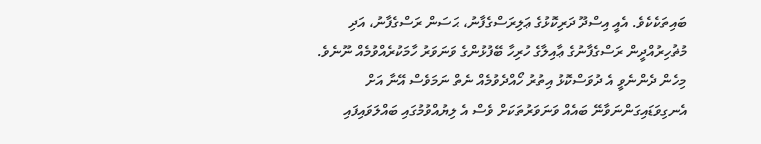ބައިތަކެކެވެ. އެއީ އިސްދޫ ދަރިކޮޅުގެ ޢަލިރަސްގެފާނު، ޙަސަން ރަސްގެފާނު، އަދި މުޡުހިރުއްދީން ރަސްގެފާނުގެ ޢާއިލާގެ ހުރިހާ ބޭފުޅުންގެ ވަނަވަރު ހާމަކުރެއްވުމެއް ނޫނެވެ. މިހެން ދެންނެވީ އެ ދުވަސްކޮޅު އިތުރު ހޯއްދެވުމެއް ނެތް ނަމަވެސް އޭނާ އަށް އެނގިވަޑައިގަންނަވާނޭ ބައެއް ވަނަވަރުތަކަށް ވެސް އެ ލިޔުއްވުމުގައި ބައްލަވައިފައި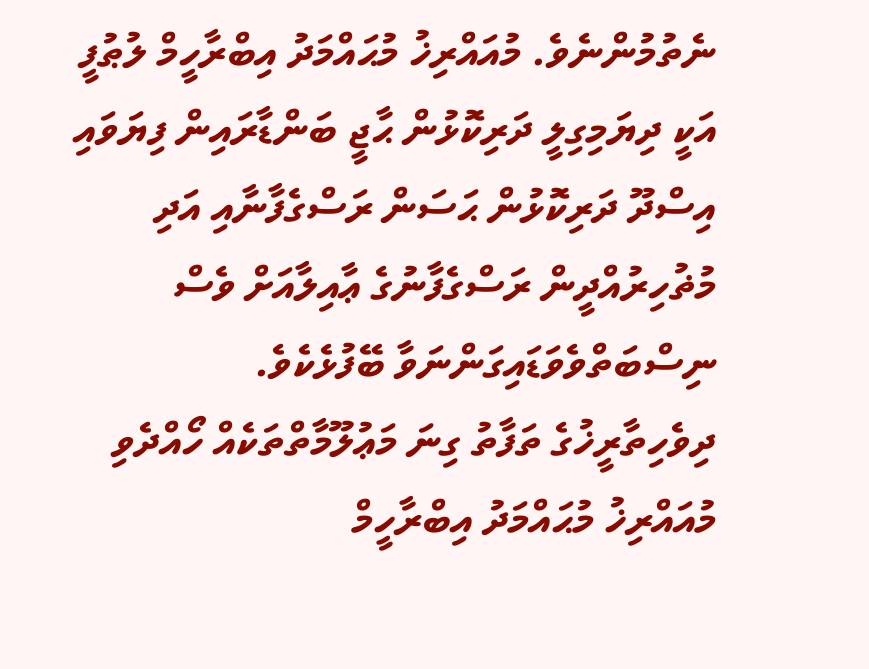ނެތުމުންނެވެ. މުއައްރިޚު މުޙައްމަދު އިބްރާހީމް ލުޠުފީ އަކީ ދިޔަމިގިލީ ދަރިކޮޅުން ޙާޖީ ބަންޑާރައިން ފިޔަވައި އިސްދޫ ދަރިކޮޅުން ޙަސަން ރަސްގެފާނާއި އަދި މުޡުހިރުއްދީން ރަސްގެފާނުގެ ޢާއިލާއަށް ވެސް ނިސްބަތްވެވަޑައިގަންނަވާ ބޭފުޅެކެވެ.
ދިވެހިތާރީޚުގެ ތަފާތު ގިނަ މަޢުލޫމާތްތަކެއް ހޯއްދެވި މުއައްރިޚު މުޙައްމަދު އިބްރާހީމް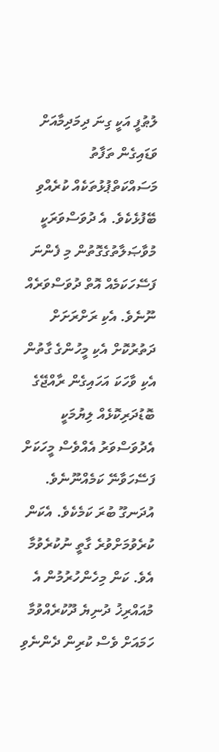ލުޠުފީ އަކީ ގިނަ ދިމަދިމާއަށް ވަޑައިގެން ތަފާތު މަސައްކަތްޕުޅުތަކެއް ކުރެއްވި ބޭފުޅެކެވެ. އެ ދުވަސްވަރަކީ މުވާޞަލާތުގެގޮތުން މި ފެންނަ ފަސޭހަކަމެއް އޮތް ދުވަސްވަރެއް ނޫނެވެ. އެކި ރަށްރަށަށް ދަތުރުކޮށް އެކި މީހުންގެ ގާތުން އެކި ވާހަކަ އަހައިގެން ރާއްޖޭގެ ބޮޑުދަރިކޮޅެއް ލިޔުމަކީ އެދުވަސްވަރު އެއްވެސް މީހަކަށް ފަސޭހަވާނޭ ކަމެއްނޫނެވެ. އުދަނގޫ ބުރަ ކަމެކެވެ. އެކަން ކުރެވުމަށްވުރެ ގާތީ ނުކުރެވުމާ އެވެ. ކަން މިހެންހުރުމުން އެ މުއައްރިޚު ދުނިޔެ ދޫކުރެއްވުމާ ހަމައަށް ވެސް ކުރިން ދެންނެވި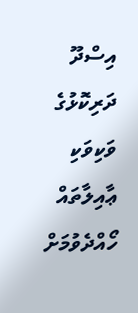އިސްދޫ ދަރިކޮޅުގެ ވަކިވަކި ޢާއިލާތައް ހޯއްދެވުމަށް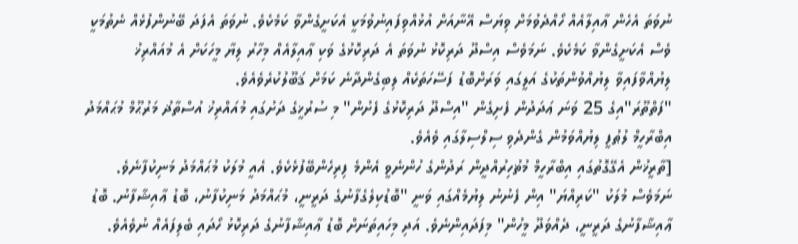ނުވަތަ އެހެން ޢާއިލާއެއް ހޯއްދެވުމަށް ވިޔަސް އޭނާއަށް އުޅުއްވިފައިނުވުމަކީ އެކަށީގެންވާ ކަމެކެވެ. ނުވަތަ އެފަދަ ބޭނުންފުޅެއް ނެތުމަކީ ވެސް އެކަށީގެންވާ ކަމެކެވެ. ނަމަވެސް އިސްދޫ ދަރިކޮޅު ނުވަތަ އެ ދަރިކޮޅުގެ ވަކި ޢާއިލާއެއް މިހާރު ލިޔާ މީހަކަށް އެ މުއައްރިޚު ލިޔުއްވާފައިވާ ލިޔުއްވުންތަކުގެ އަލީގައި ވަރަށްބޮޑު ފަސޭހަތަކެއް ލިބިގެންދާނެ ކަމަށް ޤަބޫލުކުރެވެއެވެ.
"ފަތްތޫރަ"އިގެ 25 ވަނަ ޢަދަދުން ފެށިގެން "އިސްދޫ ދަރިކޮޅުގެ ފެށުން" މި ސުރުޚީގެ ދަށުގައި މުއައްރިޚު އުސްތާޛު މަރުޙޫމް މުޙައްމަދު އިބްރާހީމް ލުޠުފީ ލިޔުއްވަމުން ގެންދެވި ސިލްސިލާގައި ވެއެވެ.
[ތާރީޚުން އެގޭގޮތުގައި އިބްރާހީމް މުޡުހިރުއްދީން ރަދުންގެ ހުންނެވީ އެންމެ ފިރިހެންބޭފުޅެކެވެ. އެއީ މުލަކު މުޙައްމަދު މަނިކުފާނެވެ. ނަމަވެސް މުލަކު "ކަރިއްޔަ" އިން ފެނުނު ލިޔުމެއްގައި ވަނީ "ބޮޑުކިލެގެފާނުގެ ދަރީނީ، މުޙައްމަދު މަނިކުފާނު، ބޮޑު ޢާއިޝާފާނު. ބޮޑު ޢާއިޝާފާނުގެ ދަރީނީ، ދެއްވަދޫ މީހުން" މިފަދައިންނެވެ. އަދި މިހައިތަނަށް ބޮޑު ޢާއިޝާފާނުގެ ދަރިކޮޅު ހޯދައި ބެލިފައެއް ނުވެއެވެ.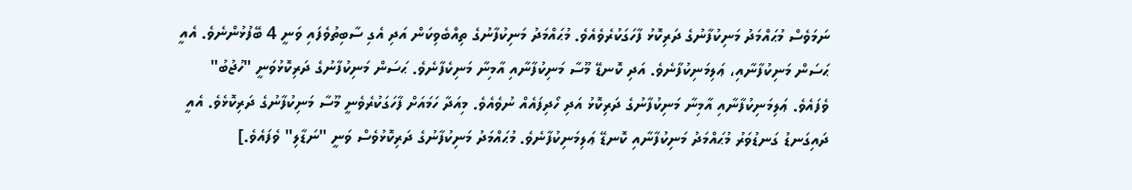ނަމަވެސް މުޙައްމަދު މަނިކުފާނުގެ ދަރިކޮޅު ފާހަގަކުރެވެއެވެ. މުޙައްމަދު މަނިކުފާނުގެ ތިއްބެވިކަން އަދި އެގި ސާބިތުވެފައި ވަނީ 4 ބޭފުޅުންނެވެ. އެއީ ޙަސަން މަނިކުފާނާއި، ޢަލިމަނިކުފާނެވެ. އަދި ކޮނޑޭ މޫސާ މަނިކުފާނާއި އާމިނާ މަނިކެފާނެވެ. ޙަސަން މަނިކުފާނުގެ ދަރިކޮޅުވަނީ "ހުޖުބު" ވެފައެވެ. ޢަލިމަނިކުފާނާއި އާމިނާ މަނިކުފާނުގެ ދަރިކޮޅު އަދި ހޯދިފައެއް ނުވެއެވެ. މިއަދާ ހަމައަށް ފާހަގަކުރެވެނީ މޫސާ މަނިކުފާނުގެ ދަރިކޮޅެވެ. އެއީ ދައިގަނޑު ގަނޑުވަރު މުޙައްމަދު މަނިކުފާނާއި ކޮނޑޭ ޢަލިމަނިކުފާނެވެ. މުޙައްމަދު މަނިކުފާނުގެ ދަރިކޮޅުވެސް ވަނީ "ނަޑާލި" ވެފައެވެ.]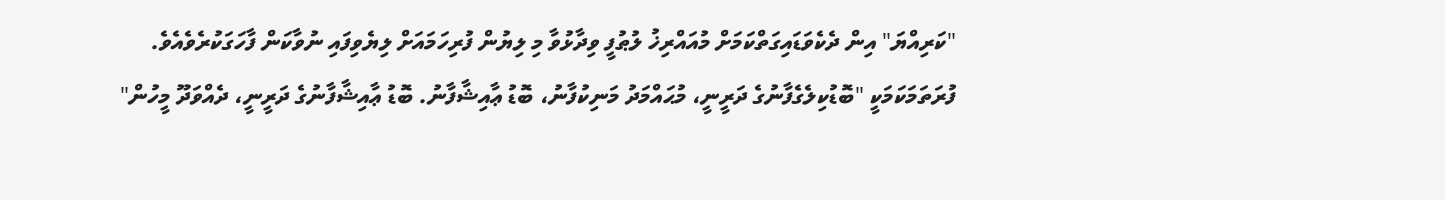"ކަރިއްޔަ" އިން ދެކެވަޑައިގަތްކަމަށް މުއައްރިޚު ލުޠުފީ ވިދާޅުވާ މި ލިޔުން ފުރިހަމައަށް ލިޔެވިފައި ނުވާކަން ފާހަގަކުރެވެއެވެ.
ފުރަތަމަކަމަކީ "ބޮޑުކިލެގެފާނުގެ ދަރީނީ، މުޙައްމަދު މަނިކުފާނު، ބޮޑު ޢާއިޝާފާނު. ބޮޑު ޢާއިޝާފާނުގެ ދަރީނީ، ދެއްވަދޫ މީހުން"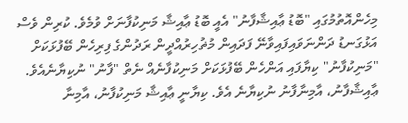މިހެންއޮތުމުގައި "ބޮޑު ޢާއިޝާފާނު" އެއީ ބޮޑު ޢާއިޝާ މަނިކުފާނަށް ވުމެވެ. ކުރިން ވެސް އަޅުގަނޑު ދަންނަވައިފައިވާނޭ ފަދައިން މުޡުހިރުއްދީން ރަދުންގެ ފިރިހެން ބޭފުޅަކަށް "މަނިކުފާނު" ކިޔާފައި އަންހެން ބޭފުޅަކަށް މަނިކުފާނެއް ނެތް "ފާނު" ނުކިޔާނެއެވެ. ޢާއިޝާފާނު، އާމިނާފާނު ނުކިޔާނެ އެވެ. ކިޔާނީ ޢާއިޝާ މަނިކުފާނު، އާމިނާ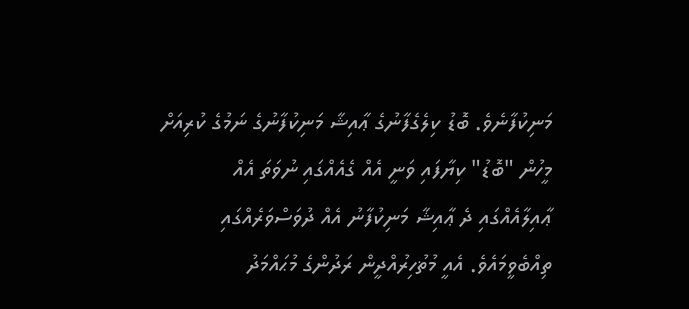މަނިކުފާނެވެ. ބޮޑު ކިލެގެފާނުގެ ޢާއިޝާ މަނިކުފާނުގެ ނަމުގެ ކުރިއަށް މީހުން "ބޮޑު" ކިޔާފައި ވަނީ އެއް ގެއެއްގައި ނުވަތަ އެއް ޢާއިލާއެއްގައި ދެ ޢާއިޝާ މަނިކުފާނު އެއް ދުވަސްވަރެއްގައި ތިއްބެވީމައެވެ. އެއީ މުޡުހިރުއްދީން ރަދުންގެ މުޙައްމަދު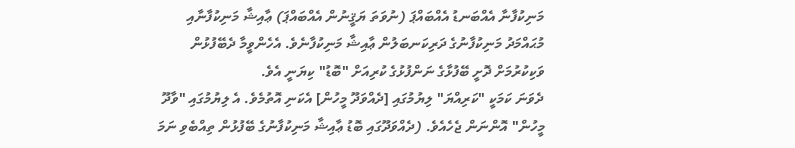މަނިކުފާނާ އެއްބަނޑު އެއްބައްޕަ (ނުވަތަ ޔަޤީނުން އެއްބައްޕަ) ޢާއިޝާ މަނިކުފާނާއި މުޙައްމަދު މަނިކުފާނުގެ ދަރިކަނބަލުން ޢާއިޝާ މަނިކުފާނެވެ. އެހެންވީމާ ދެބޭފުޅުން ވަކިކުރުމަށް ދޮށީ ބޭފުޅާގެ ނަންފުޅުގެ ކުރިއަށް "ބޮޑު" ކިޔަނީ އެވެ.
ދެވަނަ ކަމަކީ "ކަރިއްޔަ" ލިޔުމުގައި [ދެއްވަދޫ މީހުން] އެކަނި އޮތުމެވެ. އެ ލިޔުމުގައި "ވާދޫ މީހުން" އޮންނަން ޖެހެއެވެ. (ދެއްވަދޫގައި ބޮޑު ޢާއިޝާ މަނިކުފާނުގެ ބޭފުޅުން ތިއްބެވި ނަމަ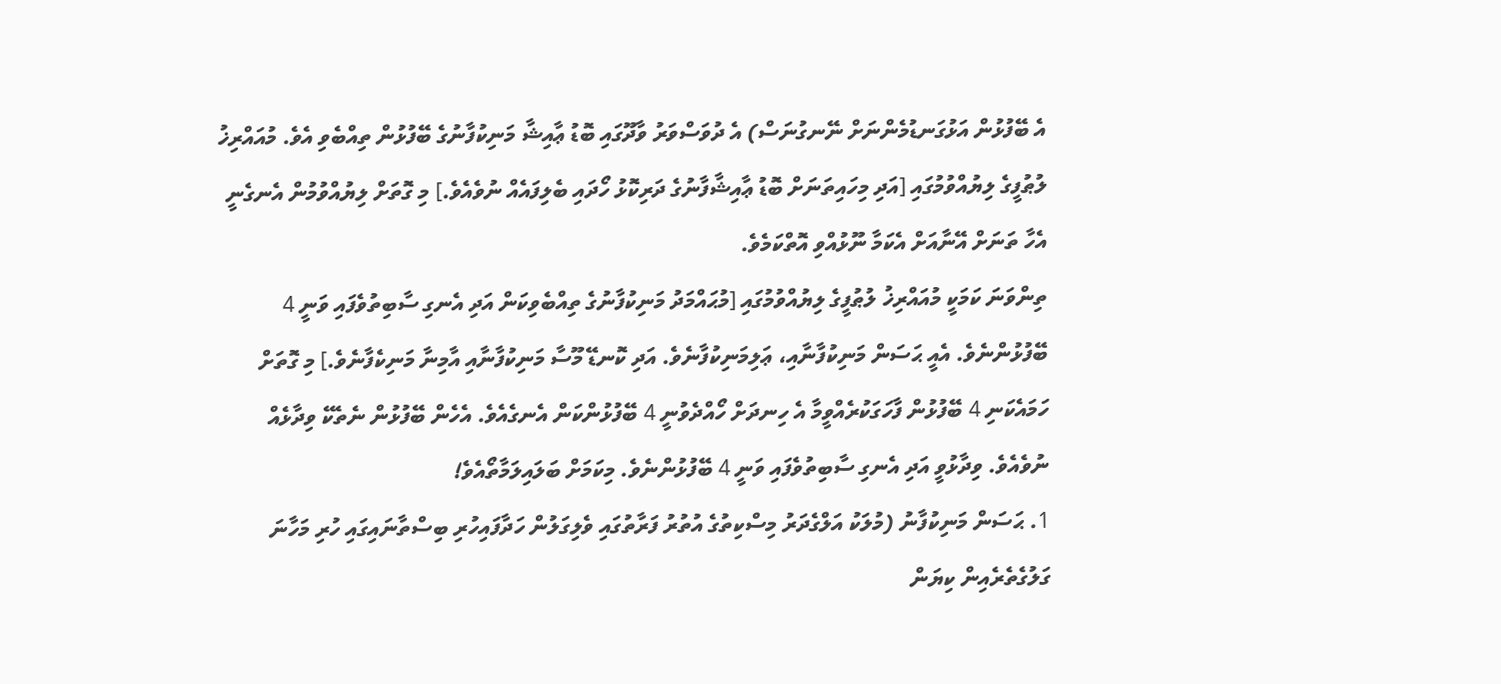އެ ބޭފުޅުން އަޅުގަނޑުމެންނަށް ނޭނގުނަސް) އެ ދުވަސްވަރު ވާދޫގައި ބޮޑު ޢާއިޝާ މަނިކުފާނުގެ ބޭފުޅުން ތިއްބެވި އެވެ. މުއައްރިޚު ލުޠުފީގެ ލިޔުއްވުމުގައި [އަދި މިހައިތަނަށް ބޮޑު ޢާއިޝާފާނުގެ ދަރިކޮޅު ހޯދައި ބެލިފައެއް ނުވެއެވެ.] މި ގޮތަށް ލިޔުއްވުމުން އެނގެނީ އެހާ ތަނަށް އޭނާއަށް އެކަމާ ނޫޅުއްވި އޮތްކަމެވެ.
ތިންވަނަ ކަމަކީ މުއައްރިޚު ލުޠުފީގެ ލިޔުއްވުމުގައި [މުޙައްމަދު މަނިކުފާނުގެ ތިއްބެވިކަން އަދި އެނގި ސާބިތުވެފައި ވަނީ 4 ބޭފުޅުންނެވެ. އެއީ ޙަސަން މަނިކުފާނާއި، ޢަލިމަނިކުފާނެވެ. އަދި ކޮނޑޭ މޫސާ މަނިކުފާނާއި އާމިނާ މަނިކެފާނެވެ.] މި ގޮތަށް ހަމައެކަނި 4 ބޭފުޅުން ފާހަގަކުރެއްވީމާ އެ ހިނދަށް ހޯއްދެވުނީ 4 ބޭފުޅުންކަން އެނގެއެވެ. އެހެން ބޭފުޅުން ނެތެކޭ ވިދާޅެއް ނުވެއެވެ. ވިދާޅުވީ އަދި އެނގި ސާބިތުވެފައި ވަނީ 4 ބޭފުޅުންނެވެ. މިކަމަށް ބަލައިލަމާތޯއެވެ!
1. ޙަސަން މަނިކުފާނު (މުލަކު އަލްގެދަރު މިސްކިތުގެ އުތުރު ފަރާތުގައި ވެލިގަލުން ހަދާފައިހުރި ބިސްތާނައިގައި ހުރި މަހާނަ ގަލުގެތެރެއިން ކިޔަން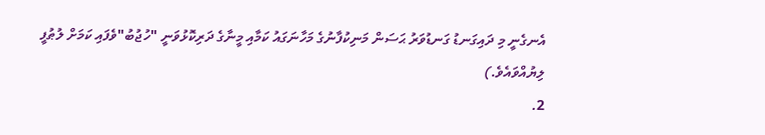އެނގެނީ މި ދައިގަނޑު ގަނޑުވަރު ޙަސަން މަނިކުފާނުގެ މަހާނަގައު ކަމާއި މީނާގެ ދަރިކޮޅުވަނީ "ހުޖުބު"ވެފައި ކަމަށް ލުޠުފީ ލިޔުއްވައެވެ.)
2.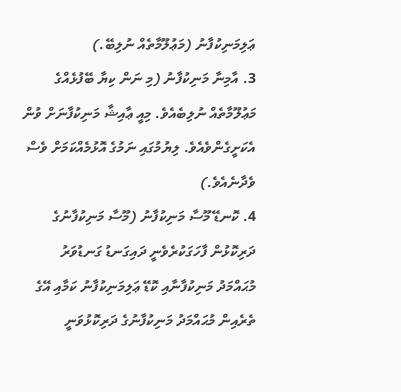ޢަލިމަނިކުފާނު (މަޢުލޫމާތެއް ނުލިބޭ.)
3. އާމިނާ މަނިކުފާނު (މި ނަން ކިޔާ ބޭފުޅެއްގެ މަޢުލޫމާތެއް ނުލިބެއެވެ. މިއީ ޢާއިޝާ މަނިކުފާނަށް ވުން އެކަށީގެންވެއެވެ. ލިޔުމުގައި ނަމުގެ އޮޅުމެއްކަމަށް ވެސް ވެދާނެއެވެ.)
4. ކޮނޑޭ މޫސާ މަނިކުފާނު (މޫސާ މަނިކުފާނުގެ ދަރިކޮޅުން ފާހަގަކުރެވެނީ ދައިގަނޑު ގަނޑުވަރު މުޙައްމަދު މަނިކުފާނާއި ކޮޑޭ ޢަލިމަނިކުފާނު ކަމާއި އޭގެ ތެރެއިން މުޙައްމަދު މަނިކުފާނުގެ ދަރިކޮޅުވަނީ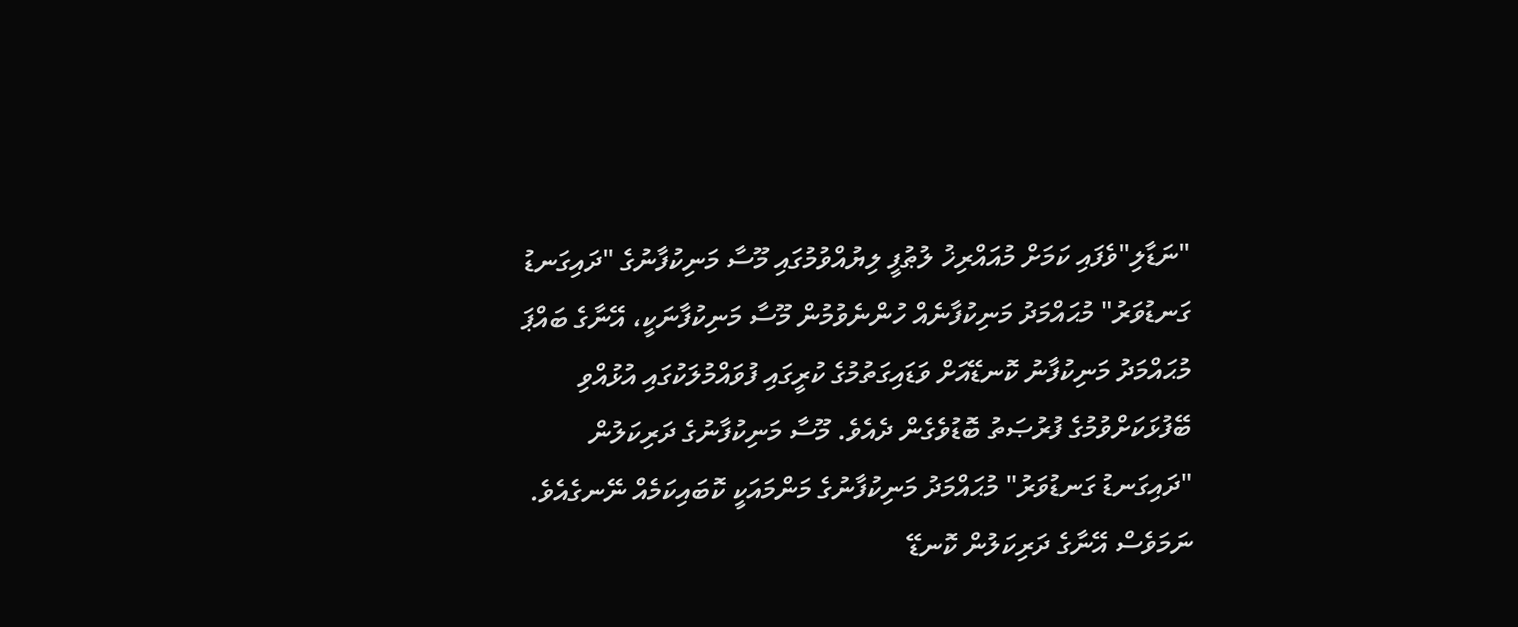"ނަޑާލި"ވެފައި ކަމަށް މުއައްރިޚު ލުޠުފީ ލިޔުއްވުމުގައި މޫސާ މަނިކުފާނުގެ "ދައިގަނޑު ގަނޑުވަރު" މުޙައްމަދު މަނިކުފާނެއް ހުންނެވުމުން މޫސާ މަނިކުފާނަކީ، އޭނާގެ ބައްޕަ މުޙައްމަދު މަނިކުފާނު ކޮނޑޭއަށް ވަޑައިގަތުމުގެ ކުރީގައި ފުވައްމުލަކުގައި އުޅުއްވި ބޭފުޅަކަށްވުމުގެ ފުރުޞަތު ބޮޑުވެގެން ދެއެވެ. މޫސާ މަނިކުފާނުގެ ދަރިކަލުން "ދައިގަނޑު ގަނޑުވަރު" މުޙައްމަދު މަނިކުފާނުގެ މަންމައަކީ ކޮބައިކަމެއް ނޭނގެއެވެ. ނަމަވެސް އޭނާގެ ދަރިކަލުން ކޮނޑޭ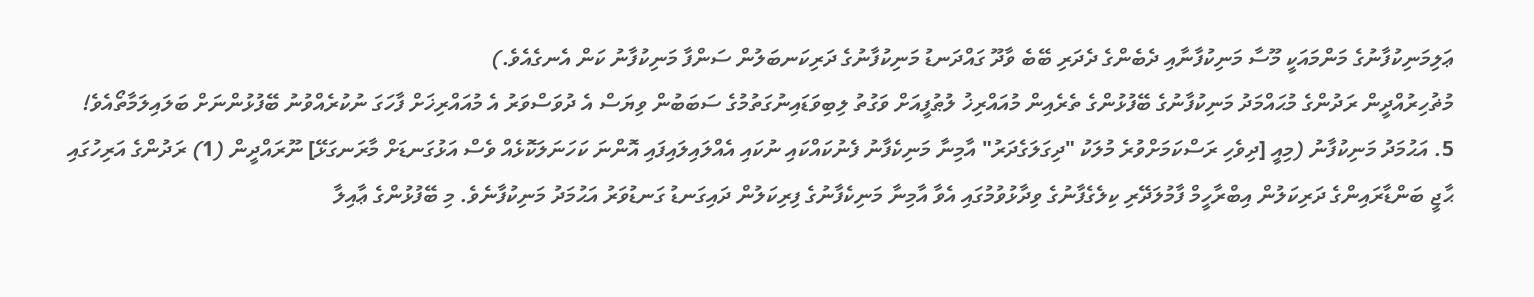ޢަލިމަނިކުފާނުގެ މަންމައަކީ މޫސާ މަނިކުފާނާއި ދެބެންގެ ދެދަރި ބޭބެ ވާދޫ ގައްދަނޑު މަނިކުފާނުގެ ދަރިކަނބަލުން ސަންފާ މަނިކުފާނު ކަން އެނގެއެވެ.)
މުޡުހިރުއްދީން ރަދުންގެ މުޙައްމަދު މަނިކުފާނުގެ ބޭފުޅުންގެ ތެރެއިން މުއައްރިޚު ލުޠުފީއަށް ވަގުތު ލިބިވަޑައިނުގަތުމުގެ ސަބަބުން ވިޔަސް އެ ދުވަސްވަރު އެ މުއައްރިޚަށް ފާހަގަ ނުކުރެއްވުނު ބޭފުޅުންނަށް ބަލައިލަމާތޯއެވެ!
5. އަޙުމަދު މަނިކުފާނު (މިއީ [ދިވެހި ރަސްކަމަށްވުރެ މުލަކު "ދިގަލަގެދަރު" އާމިނާ މަނިކެފާނު ފެނުކައްކައި ނުކައި އެއްލައިލައިފައި އޮންނަ ކަހަނަލަކޮޅެއް ވެސް އަޅުގަނޑަށް މާރަނގަޅޭ] ނޫރައްދީން (1) ރަދުންގެ އަރިހުގައި ޙާޖީ ބަންޑާރައިންގެ ދަރިކަލުން އިބްރާހީމް ފާމުލަދޭރި ކިލެގެފާނުގެ ވިދާޅުވުމުގައި އެވާ އާމިނާ މަނިކެފާނުގެ ފިރިކަލުން ދައިގަނޑު ގަނޑުވަރު އަޙުމަދު މަނިކުފާނެވެ. މި ބޭފުޅުންގެ ޢާއިލާ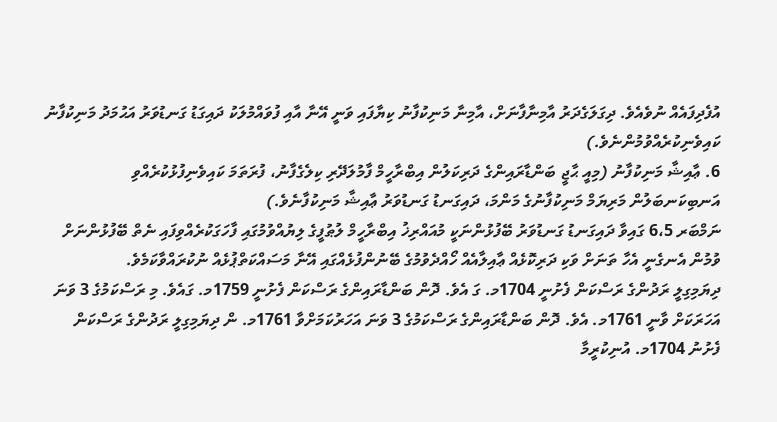އުފެދިފައެއް ނުވެއެވެ. ދިގަލަގެދަރު އާމިނާފާނަށް، އާމިނާ މަނިކުފާނު ކިޔާފައި ވަނީ އޭނާ އާއި ފުވައްމުލަކު ދައިގަޑު ގަނޑުވަރު އަޙުމަދު މަނިކުފާނު ކައިވެނިކުރެއްވުމުންނެވެ.)
6. ޢާއިޝާ މަނިކުފާނު (މިއީ ޙާޖީ ބަންޑާރައިންގެ ދަރިކަލުން އިބްރާހީމް ފާމުލަދޭރި ކިލެގެފާނު، ފުރަތަމަ ކައިވެނިފުޅުކުރެއްވި އަނބިކަނބަލުން މަރިޔަމް މަނިކުފާނުގެ މަންމަ، ދައިގަނޑު ގަނޑުވަރު ޢާއިޝާ މަނިކުފާނެވެ.)
ނަމްބަރ 6،5 ގައިވާ ދައިގަނޑު ގަނޑުވަރު ބޭފުޅުންނަކީ މުއައްރިޚު އިބްރާހީމް ލުޠުފީގެ ލިޔުއްވުމުގައި ފާހަގަކުރެއްވިފައި ނެތް ބޭފުޅުންނަށް ވުމުން އެނގެނީ އެހާ ތަނަށް ވަކި ދަރިކޮޅެއް ޢާއިލާއެއް ހޯއްދެވުމުގެ ބޭނުންފުޅެއްގައި އޭނާ މަސައްކަތްޕުޅެއް ނުކުރައްވާކަމެވެ.
ދިޔަމިގިލީ ރަދުންގެ ރަސްކަން ފެށުނީ 1704މ. ގަ އެވެ. ދޮން ބަންޑާރައިންގެ ރަސްކަން ފެށުނީ 1759މ. ގައެވެ. މި ރަސްކަމުގެ 3 ވަނަ އަހަރަކަށް ވާނީ 1761މ. އެވެ. ދޮން ބަންޑާރައިންގެ ރަސްކަމުގެ 3 ވަނަ އަހަރުކަމަށްވާ 1761މ. ން ދިޔަމިގިލީ ރަދުންގެ ރަސްކަން ފެށުނު 1704މ. އުނިކުރީމާ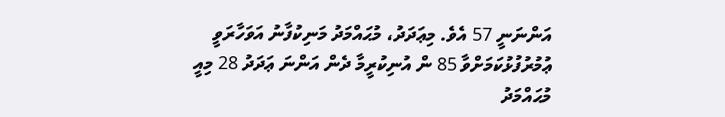އަންނަނީ 57 އެވެ. މިޢަދަދު، މުޙައްމަދު މަނިކުފާނު އަވަހާރަވީ ޢުމުރުފުޅުކަމަށްވާ 85 ން އުނިކުރީމާ ދެން އަންނަ ޢަދަދު 28 މިއީ މުޙައްމަދު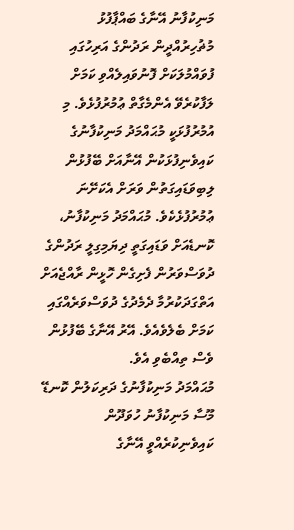މަނިކުފާނު އޭނާގެ ބައްޕާފުޅު މުޡުހިރުއްދީން ރަދުންގެ އަރިހުގައި ފުވައްމުލަކަށް ފޮނުވައިލެއްވި ކަމަށް ލަފާކުރެވޭ އެންމެގާތް ޢުމުރުފުޅެވެ. މި އުމުރުފުޅަކީ މުޙައްމަދު މަނިކުފާނުގެ ކައިވެނިފުޅަކުން އޭނާއަށް ބޭފުޅުން ލިބިވަޑައިގަތުން ވަރަށް އެކަށޭނަ ޢުމުރުފުޅެކެވެ. މުޙައްމަދު މަނިކުފާނު، ކޮނޑެއަށް ވަޑައިގަތީ ދިޔަމިގިލީ ރަދުންގެ ދުވަސްވަރުން ފެށިގެން ހޮޅީން ރާއްޖެއަށް އަތްގަދަކުރުމާ ދެމެދުގެ ދުވަސްވަރެއްގައި ކަމަށް ބެލެވެއެވެ. އޭރު އޭނާގެ ބޭފުޅުން ވެސް ތިއްބެވި އެވެ.
މުޙައްމަދު މަނިކުފާނުގެ ދަރިކަލުން ކޮނޑޭ މޫސާ މަނިކުފާނު ހުވަދޫން ކައިވެނިކުރެއްވީ އޭނާގެ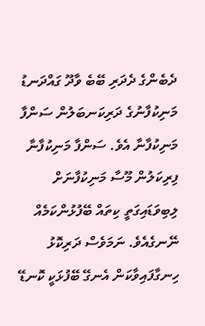ދެބެންގެ ދެދަރި ބޭބެ ވާދޫ ގައްދަނޑު މަނިކުފާނުގެ ދަރިކަނބަލުން ސަންފާ މަނިކުފާނާ އެވެ. ސަންފާ މަނިކުފާނާ ފިރިކަލުން މޫސާ މަނިކުފާނަށް ލިބިވަޑައިގަތީ ކިތައް ބޭފުޅުންކަމެއް ނޭނގެއެވެ. ނަމަވެސް ދަރިކޮޅު ހިނގާފައިވާކަން އެނގޭ ބޭފުޅަކީ ކޮނޑޭ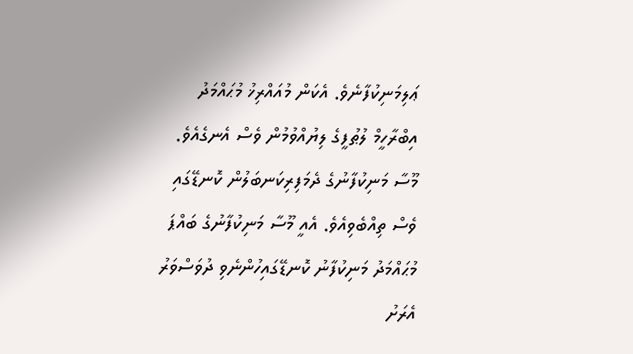ޢަލިމަނިކުފާނެވެ. އެކަން މުއައްރިޚު މުޙައްމަދު އިބްރާހީމް ލުޠުފީގެ ލިޔުއްވުމުން ވެސް އެނގެއެވެ. މޫސާ މަނިކުފާނުގެ ދެމަފިރިކަނބަލުން ކޮނޑޭގައި ވެސް ތިއްބެވިއެވެ. އެއީ މޫސާ މަނިކުފާނުގެ ބައްޕަ މުޙައްމަދު މަނިކުފާނު ކޮނޑޭގައިހުންނެވި ދުވަސްވަރު އެރަށު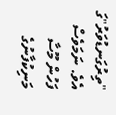"ތިރުގަނޑުވަރު"ގަ އެވެ. ނަމަވެސް ފަހުން މޫސާ މަނިކުފާނުގެ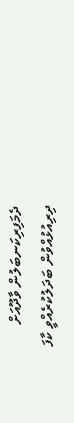ދެމަފިރިކަނބަލުން ވާދޫއަށް ދިރިއުޅުއްވުން ބަދަލުކުރެއްވީ ކާފަ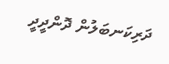ދަރިކަނބަލުން ދޮންދީދީ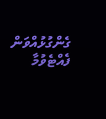ގެންގުޅުއްވަން ފެއްޓެވުމާ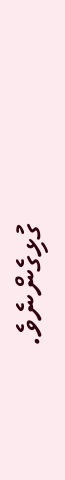ގުޅިގެންނެވެ.